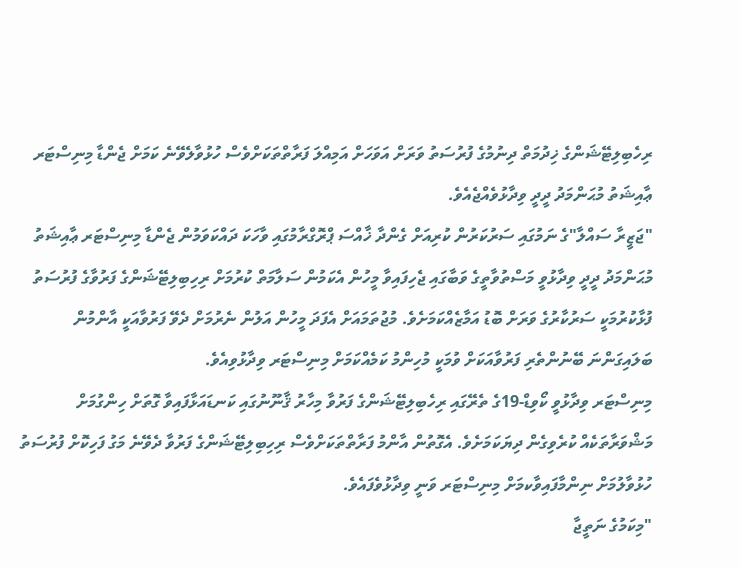ރިހެބިލިޓޭޝަންގެ ޚިދުމަތް ދިނުމުގެ ފުރުސަތު ވަރަށް އަވަހަށް އަމިއްލަ ފަރާތްތަކަށްވެސް ހުޅުވާލެވޭނެ ކަމަށް ޖެންޑާ މިނިސްޓަރ ޢާއިޝަތު މުޙަންމަދު ދީދީ ވިދާޅުވެއްޖެއެވެ.
"ޖަޒީރާ ސައްލާ"ގެ ނަމުގައި ސަރުކަރުން ކުރިއަށް ގެންދާ ޚާއްސަ ޕްރޮގްރާމުގައި ވާހަކަ ދައްކަވަމުން ޖެންޑާ މިނިސްޓަރ ޢާއިޝަތު މުޙަންމަދު ދީދީ ވިދާޅުވީ މަސްތުވާތީގެ ވަބާގައި ޖެހިފައިވާ މީހުން އެކަމުން ސަލާމަތް ކުރުމަށް ރިހިބިލިޓޭޝަންގެ ފަރުވާގެ ފުރުސަތު ފުޅާކުރުމަކީ ސަރުކާރުގެ ވަރަށް ބޮޑު އަމާޒެއްކަމަށެވެ. މުޖުތަމައަށް އެފަދަ މީހުން އަލުން ނެރުމަށް ދެވޭ ފަރުވާއަކީ އާންމުން ބަލައިގަންނަ ބޭނުންތެރި ފަރުވާއަކަށް ވުމަކީ މުހިންމު ކަމެއްކަމަށް މިނިސްޓަރ ވިދާޅުވިއެވެ.
މިނިސްޓަރ ވިދާޅުވީ ކޯވިޑް-19ގެ ތެރޭގައި ރިހެބިލިޓޭޝަންގެ ފަރުވާ މިހާރު ޤާނޫނުގައި ކަނޑައަޅާފައިވާ ގޮތަށް ހިންގުމަށް މަޝްވަރާތަކެއް ކުރެވިގެން ދިޔަކަމަށެވެ. އެގޮތުން އާންމު ފަރާތްތަކަށްވެސް ރިހިބިލިޓޭޝަންގެ ފަރުވާ ދެވޭނެ މަގު ފަހިކޮށް ފުރުސަތު ހުޅުވާލުމަށް ނިންމާފައިވާކމަށް މިނިސްޓަރ ވަނީ ވިދާޅުވެފައެވެ.
"މިކަމުގެ ނަތީޖާ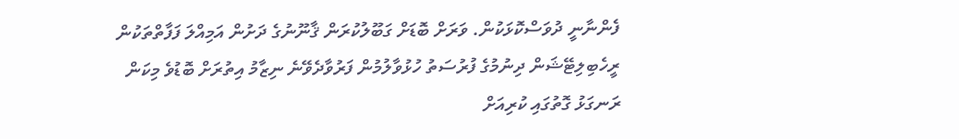ފެންނާނީ ދުވަސްކޮޅަކުން. ވަރަށް ބޮޑަށް ގަބޫލުކުރަން ޤާނޫނުގެ ދަށުން އަމިއްލަ ފަފާތްތަކުން ރީހެބިލިޓޭޝަން ދިނުމުގެ ފުރުސަތު ހުޅުވާލުމުން ފަރުވާދެވޭނެ ނިޒާމު އިތުރަށް ބޮޑުވެ މިކަން ރަނގަޅު ގޮތުގައި ކުރިއަށް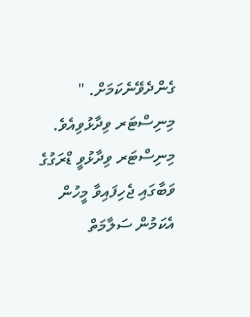ގެންދެވޭނެކަމަށް. " މިނިސްޓަރ ވިދާޅުވިއެވެ.
މިނިސްޓަރ ވިދާޅުވީ ޑްރަގުގެ ވަބާގައި ޖެހިފައިވާ މީހުން އެކަމުން ސަލާމަތް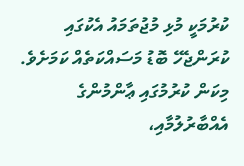ކުރުމަކީ މުޅި މުޖުތަމައު އެކުގައި ކުރަންޖެހޭ ބޮޑު މަސައްކަތެއް ކަމަށެވެ. މިކަން ކުރުމުގައި ޢާންމުންގެ އެއްބާރުލުމާއި،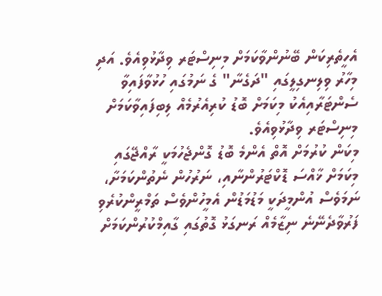އެހީތެރިކަން ބޭނުންވާކަމަށް މިނިސްޓަރ ވިދާޅުވިއެވެ. އަދި މިހާރު ވިލިނގިލީގައި "ދަގެނާ" ގެ ނަމުގައި ހުޅުވާފައިވާ ސެންޓަރާއިއެކު މިކަމަށް ބޮޑު ކުރިއެރުމެއް ލިބިފައިވާކަމަށް މިނިސްޓަރ ވިދާޅުވިއެވެ.
މިކަން ކުރުމަށް އޮތް އެންމެ ބޮޑު ގޮންޖެހުމަކީ ރާއްޖޭގައި މިކަމަށް ޚާއްސަ ޑޮކްޓަރުންނާއި، ނަރުހުން ނެތުންކަމަށާ، ނަމަވެސް އުންމީދަކީ މަޑުމަޑުން އެމީހުންވެސް ތަމްރީންކުރެވި ފަރުވާދެނޭނެ ނިޒާމެއް ރަނގަޅު ގޮތުގައި ގާއިމްކުރުންކަމަށް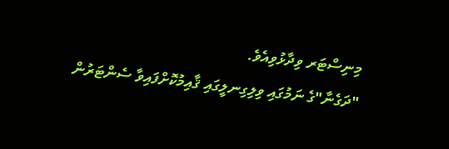މިނިސްޓަރ ވިދާޅުވިއެވެ.
"ދަގެނާ"ގެ ނަމުގައި ވިލިގިނލީގައި ޤާއިމުކޮށްފައިވާ ސެންޓަރުން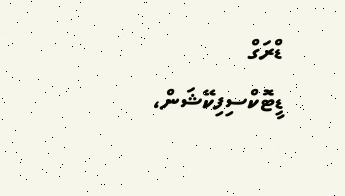ޑްރަގް ޑީޓޮކްސިފިކޭޝަން،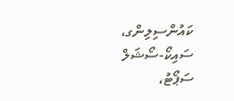ކައުންސިލިންގ، ސައިކޯ-ސޯޝަލް ސަޕޯޓު،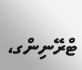ޓްރޭނިންގ،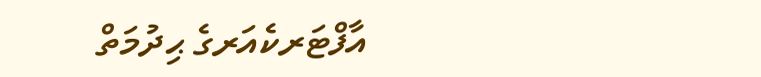އާފްޓަރކެއަރގެ ޙިދުމަތް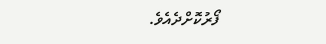ފޯރުކޮށްދެއެވެ.